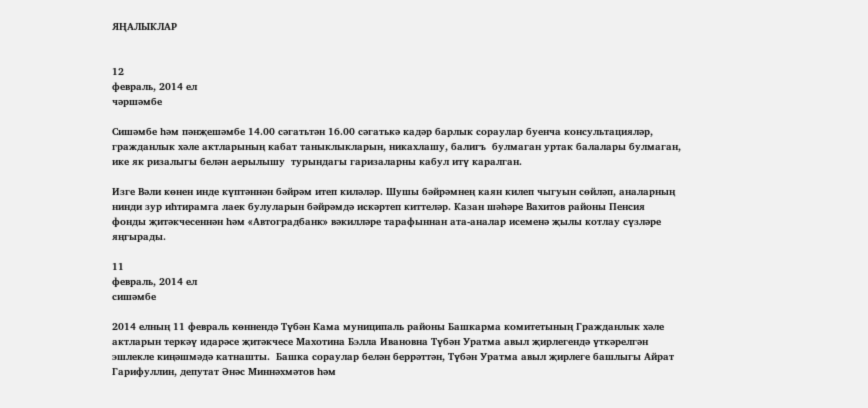ЯҢАЛЫКЛАР


12
февраль, 2014 ел
чәршәмбе

Сишәмбе һәм пәнҗешәмбе 14.00 сәгатьтән 16.00 сәгатькә кадәр барлык сораулар буенча консультацияләр, гражданлык хәле актларының кабат таныклыкларын, никахлашу, балигъ  булмаган уртак балалары булмаган, ике як ризалыгы белән аерылышу  турындагы гаризаларны кабул итү каралган.

Изге Вәли көнен инде күптәннән бәйрәм итеп киләләр. Шушы бәйрәмнең каян килеп чыгуын сөйләп, аналарның нинди зур иһтирамга лаек булуларын бәйрәмдә искәртеп киттеләр. Казан шәһәре Вахитов районы Пенсия фонды җитәкчесеннән һәм «Автоградбанк» вәкилләре тарафыннан ата-аналар исеменә җылы котлау сүзләре яңгырады.

11
февраль, 2014 ел
сишәмбе

2014 елның 11 февраль көннендә Түбән Кама муниципаль районы Башкарма комитетының Гражданлык хәле актларын теркәү идарәсе җитәкчесе Махотина Бэлла Ивановна Түбән Уратма авыл җирлегендә үткәрелгән эшлекле киңәшмәдә катнашты.  Башка сораулар белән беррәттән, Түбән Уратма авыл җирлеге башлыгы Айрат Гарифуллин, депутат Әнәс Миннәхмәтов һәм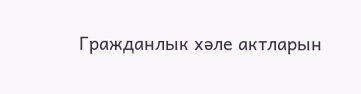Гражданлык хәле актларын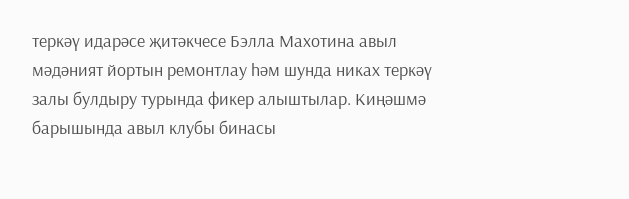теркәү идарәсе җитәкчесе Бэлла Махотина авыл мәдәният йортын ремонтлау һәм шунда никах теркәү залы булдыру турында фикер алыштылар. Киңәшмә барышында авыл клубы бинасы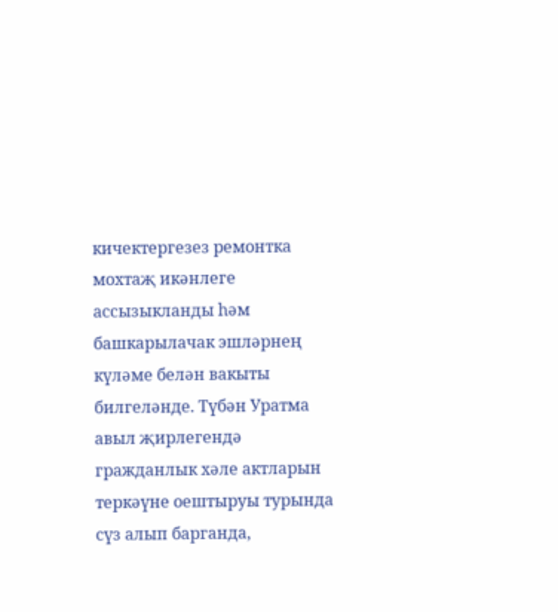кичектергезез ремонтка мохтаҗ икәнлеге ассызыкланды һәм башкарылачак эшләрнең күләме белән вакыты билгеләнде. Түбән Уратма авыл җирлегендә гражданлык хәле актларын теркәүне оештыруы турында сүз алып барганда,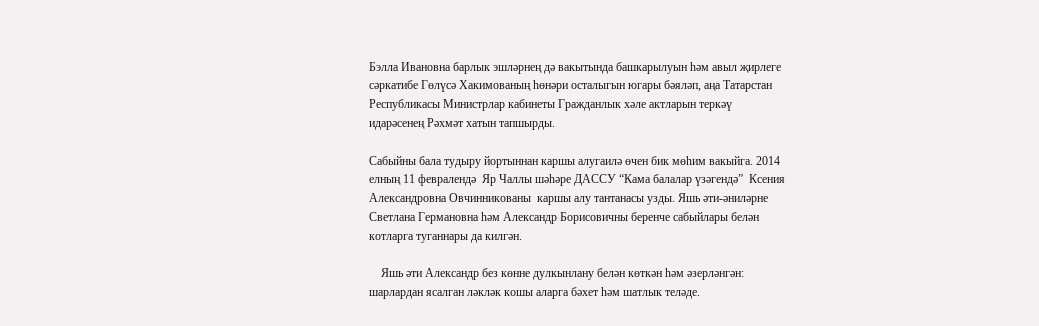Бэлла Ивановна барлык эшләрнең дә вакытында башкарылуын һәм авыл җирлеге сәркатибе Гөлүсә Хакимованың һөнәри осталыгын югары бәяләп, аңа Татарстан Республикасы Министрлар кабинеты Гражданлык хәле актларын теркәү идарәсенең Рәхмәт хатын тапшырды.

Сабыйны бала тудыру йортыннан каршы алугаилә өчен бик мөһим вакыйга. 2014 елның 11 февралендә  Яр Чаллы шәһәре ДАССУ “Кама балалар үзәгендә”  Ксения Александровна Овчинникованы  каршы алу тантанасы узды. Яшь әти-әниләрне Светлана Германовна һәм Александр Борисовичны беренче сабыйлары белән котларга туганнары да килгән.

    Яшь әти Александр без көнне дулкынлану белән көткән һәм әзерләнгән: шарлардан ясалган ләкләк кошы аларга бәхет һәм шатлык теләде.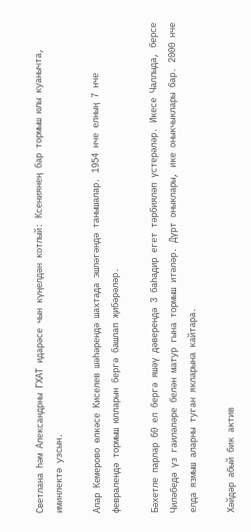Светлана һәм Александрны ГХАТ идарәсе чын күңелдән котлый: Ксениянең бар тормыш юлы куанычта, иминлектә узсын.

Алар Кемерово өлкәсе Киселев шәһәрендә шахтада эшләгәндә танышалар. 1954 нче елның 7 нче февралендә тормыш юлларын бергә башлап җибәрәләр.

Бәхетле парлар 60 ел бергә яшәү дәверендә 3 баһадир егет тәрбияләп үстерәләр. Икесе Чаллыда, берсе Чиләбедә үз гаиләләре белән матур гына тормыш итәләр. Дүрт оныклары, ике оныкчыклары бар. 2000 нче елда язмыш аларны туган якларына кайтара.

Хәйдәр абый бик актив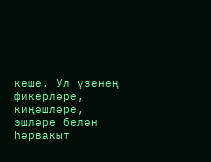кеше. Ул үзенең фикерләре, киңәшләре, эшләре белән һәрвакыт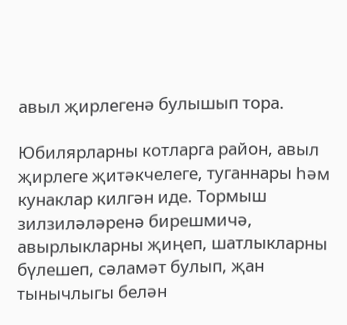авыл җирлегенә булышып тора.

Юбилярларны котларга район, авыл җирлеге җитәкчелеге, туганнары һәм кунаклар килгән иде. Тормыш зилзиләләренә бирешмичә, авырлыкларны җиңеп, шатлыкларны бүлешеп, сәламәт булып, җан тынычлыгы белән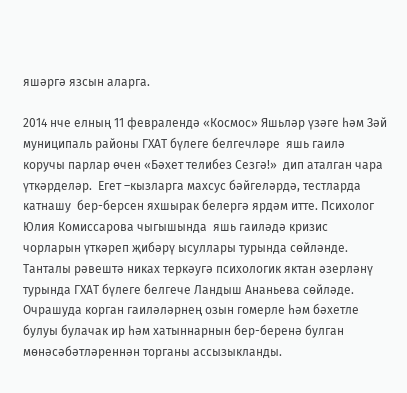яшәргә язсын аларга.

2014 нче елның 11 февралендә «Космос» Яшьләр үзәге һәм Зәй муниципаль районы ГХАТ бүлеге белгечләре  яшь гаилә коручы парлар өчен «Бәхет телибез Сезгә!»  дип аталган чара үткәрделәр.  Егет –кызларга махсус бәйгеләрдә, тестларда катнашу  бер-берсен яхшырак белергә ярдәм итте. Психолог Юлия Комиссарова чыгышында  яшь гаиләдә кризис чорларын үткәреп җибәрү ысуллары турында сөйләнде. Танталы рәвештә никах теркәугә психологик яктан әзерләнү турында ГХАТ бүлеге белгече Ландыш Ананьева сөйләде. Очрашуда корган гаиләләрнең озын гомерле һәм бәхетле булуы булачак ир һәм хатыннарнын бер-беренә булган мөнәсәбәтләреннән торганы ассызыкланды.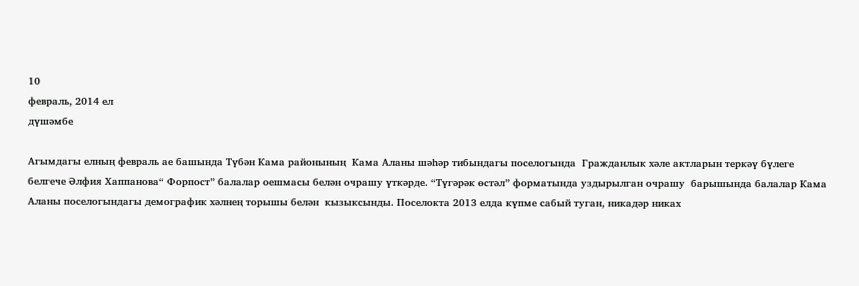10
февраль, 2014 ел
дүшәмбе

Агымдагы елның февраль ае башында Түбән Кама районының  Кама Аланы шәһәр тибындагы поселогында  Гражданлык хәле актларын теркәү бүлеге белгече Әлфия Хаппанова“ Форпост” балалар оешмасы белән очрашу үткәрде. “Түгәрәк өстәл” форматында уздырылган очрашу  барышында балалар Кама Аланы поселогындагы демографик хәлнең торышы белән  кызыксынды. Поселокта 2013 елда күпме сабый туган, никадәр никах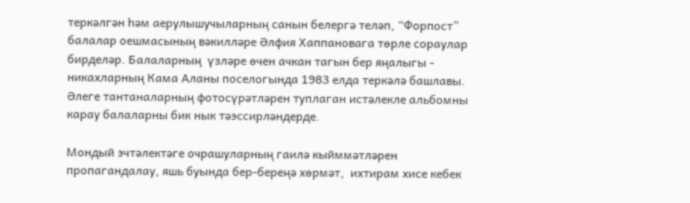теркәлгән һәм аерулышучыларның санын белергә теләп, “Форпост” балалар оешмасының вәкилләре Әлфия Хаппановага төрле сораулар бирделәр. Балаларның  үзләре өчен ачкан тагын бер яңалыгы - никахларның Кама Аланы поселогында 1983 елда теркәлә башлавы. Әлеге тантаналарның фотосүрәтләрен туплаган истәлекле альбомны карау балаларны бик нык тәэссирләндерде.

Мондый эчтәлектәге очрашуларның гаилә кыйммәтләрен пропагандалау, яшь буында бер-береңә хөрмәт,  ихтирам хисе кебек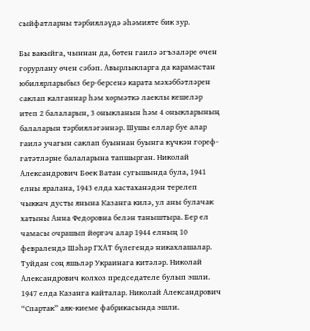сыйфатларны тәрбияләүдә әһәмияте бик зур.

Бы вакыйга, чыннан да, бөтен гаилә әгъзаләре өчен горурлану өчен сәбәп. Авырлыкларга да карамастан юбилярларыбыз бер-берсенә карата мәхәббәтләрен саклап калганнар һәм хөрмәткә лаеклы кешеләр итеп 2 балаларын, 3 оныкланын һәм 4 оныкларының балаларын тәрбияләгәннәр. Шушы еллар буе алар гаилә учагын саклап буыннан буынга күчкән гореф-гатәтләрне балаларына тапшырган. Николай Александрович Бөек Ватан сугышында була, 1941 елны яралана, 1943 елда хастаханәдән терелеп чыккач дусты янына Казанга килә, ул аны булачак хатыны Анна Федоровна белән таныштыра. Бер ел чамасы очрашып йөргәч алар 1944 елның 10 февралендә Шәһәр ГХАТ бүлегендә никахлашалар. Туйдан соң яшьләр Украинага китәләр. Николай Александрович колхоз председателе булып эшли. 1947 елда Казанга кайталар. Николай Александрович “Спартак” аяк-киеме фабрикасында эшли.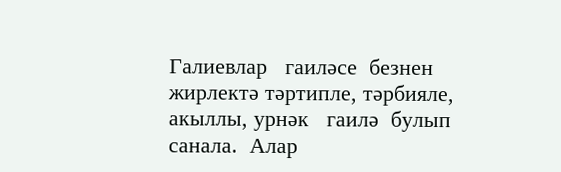Галиевлар   гаиләсе  безнен жирлектә тәртипле, тәрбияле,  акыллы, урнәк   гаилә  булып санала.  Алар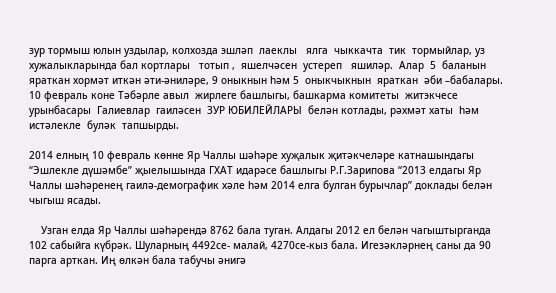зур тормыш юлын уздылар, колхозда эшләп  лаеклы   ялга  чыккачта  тик  тормыйлар, уз  хужалыкларында бал кортлары   тотып ,  яшелчәсен  устереп   яшиләр.  Алар  5  баланын  яраткан хормәт иткән әти-әниләре, 9 оныкнын һәм 5  оныкчыкнын  яраткан  әби –бабалары. 10 февраль коне Тәбәрле авыл  жирлеге башлыгы, башкарма комитеты  житэкчесе урынбасары  Галиевлар  гаиләсен  ЗУР ЮБИЛЕЙЛАРЫ  белән котлады, рәхмәт хаты  һәм истәлекле  буләк  тапшырды.

2014 елның 10 февраль көнне Яр Чаллы шәһәре хуҗалык җитәкчеләре катнашындагы “Эшлекле дүшәмбе” җыелышында ГХАТ идарәсе башлыгы Р.Г.Зарипова “2013 елдагы Яр Чаллы шәһәренең гаилә-демографик хәле һәм 2014 елга булган бурычлар” доклады белән чыгыш ясады.

    Узган елда Яр Чаллы шәһәрендә 8762 бала туган. Алдагы 2012 ел белән чагыштырганда 102 сабыйга күбрәк. Шуларның 4492се- малай, 4270се-кыз бала. Игезәкләрнең саны да 90 парга арткан. Иң өлкән бала табучы әнигә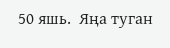50 яшь.  Яңа туган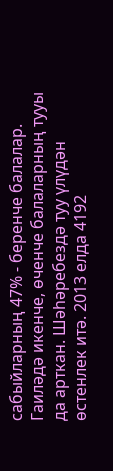сабыйларның 47% - беренче балалар. Гаиләдә икенче, өченче балаларның тууы да арткан. Шәһәребездә туу үлүдән өстенлек итә. 2013 елда 4192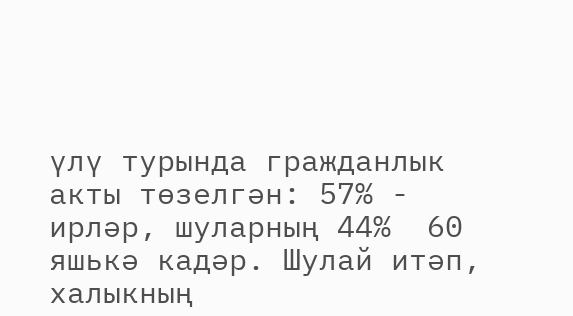үлү турында гражданлык акты төзелгән: 57% - ирләр, шуларның 44%  60 яшькә кадәр. Шулай итәп, халыкның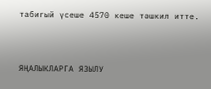табигый үсеше 4570 кеше тәшкил итте.


ЯҢАЛЫКЛАРГА ЯЗЫЛУ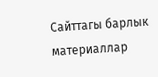Сайттагы барлык материаллар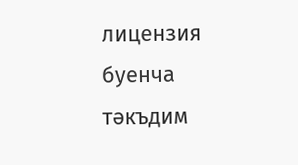лицензия буенча тәкъдим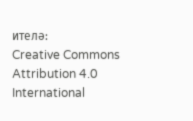ителә:
Creative Commons Attribution 4.0 International